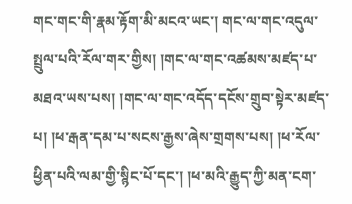གང་གང་གི་རྣམ་རྟོག་མི་མངའ་ཡང་། གང་ལ་གང་འདུལ་སྤྲུལ་པའི་རོལ་གར་གྱིས། །གང་ལ་གང་འཚམས་མཛད་པ་མཐའ་ཡས་པས། །གང་ལ་གང་འདོད་དངོས་གྲུབ་སྟེར་མཛད་པ། །ཕ་རྒན་དམ་པ་སངས་རྒྱས་ཞེས་གྲགས་པས། །ཕ་རོལ་ཕྱིན་པའི་ལམ་གྱི་སྙིང་པོ་དང་། །ཕ་མའི་རྒྱུད་ཀྱི་མན་ངག་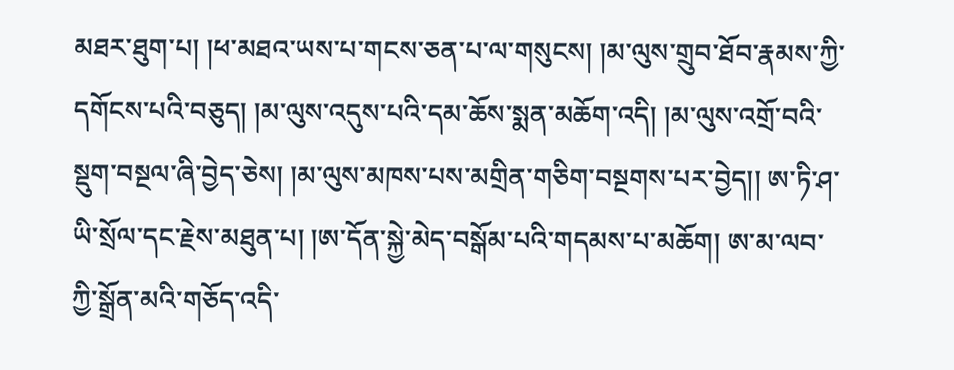མཐར་ཐུག་པ། །ཕ་མཐའ་ཡས་པ་གངས་ཅན་པ་ལ་གསུངས། །མ་ལུས་གྲུབ་ཐོབ་རྣམས་ཀྱི་དགོངས་པའི་བཅུད། །མ་ལུས་འདུས་པའི་དམ་ཆོས་སྨན་མཆོག་འདི། །མ་ལུས་འགྲོ་བའི་སྡུག་བསྔལ་ཞི་བྱེད་ཅེས། །མ་ལུས་མཁས་པས་མགྲིན་གཅིག་བསྔགས་པར་བྱེད།། ཨ་ཏི་ཤ་ཡི་སྲོལ་དང་རྗེས་མཐུན་པ། །ཨ་དོན་སྐྱེ་མེད་བསྒོམ་པའི་གདམས་པ་མཆོག། ཨ་མ་ལབ་ཀྱི་སྒྲོན་མའི་གཅོད་འདི་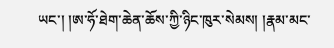ཡང་། །ཨ་ཧོ་ཐེག་ཆེན་ཆོས་ཀྱི་ཉིང་ཁུར་སེམས། །རྣམ་མང་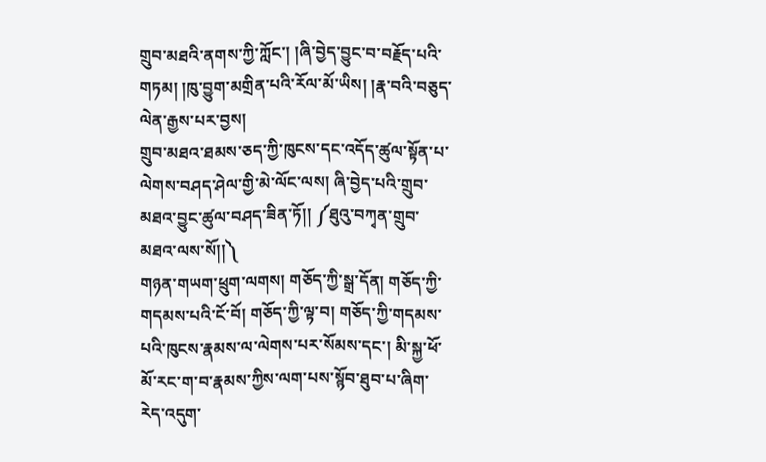གྲུབ་མཐའི་ནགས་ཀྱི་ཀློང་། །ཞི་བྱེད་བྱུང་བ་བརྗོད་པའི་གཏམ། །ཁུ་བྱུག་མགྲིན་པའི་རོལ་མོ་ཡིས། །རྣ་བའི་བཅུད་ལེན་རྒྱས་པར་བྱས།
གྲུབ་མཐའ་ཐམས་ཅད་ཀྱི་ཁུངས་དང་འདོད་ཚུལ་སྟོན་པ་ལེགས་བཤད་ཤེལ་གྱི་མེ་ལོང་ལས། ཞི་བྱེད་པའི་གྲུབ་མཐའ་བྱུང་ཚུལ་བཤད་ཟིན་ཏོ།། ༼ཐུའུ་བཀྭན་གྲུབ་མཐའ་ལས་སོ།།༽
གཉན་གཡག་ཕྲུག་ལགས། གཅོད་ཀྱི་སྒྲ་དོན། གཅོད་ཀྱི་གདམས་པའི་ངོ་བོ། གཅོད་ཀྱི་ལྟ་བ། གཅོད་ཀྱི་གདམས་པའི་ཁུངས་རྣམས་ལ་ལེགས་པར་སོམས་དང་། མི་སྐྱ་ཕོ་མོ་རང་ག་བ་རྣམས་ཀྱིས་ལག་པས་སྙོབ་ཐུབ་པ་ཞིག་རེད་འདུག་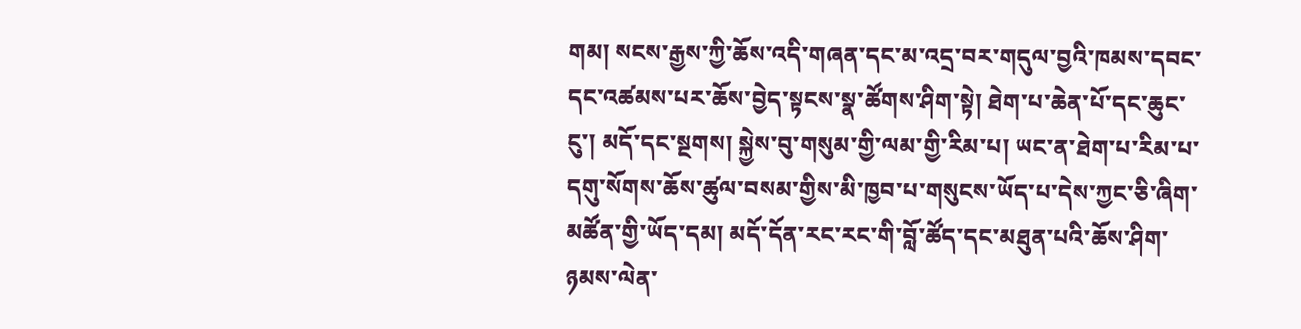གམ། སངས་རྒྱས་ཀྱི་ཆོས་འདི་གཞན་དང་མ་འདྲ་བར་གདུལ་བྱའི་ཁམས་དབང་དང་འཚམས་པར་ཆོས་བྱེད་སྟངས་སྣ་ཚོགས་ཤིག་སྟེ། ཐེག་པ་ཆེན་པོ་དང་ཆུང་ངུ་། མདོ་དང་སྔགས། སྐྱེས་བུ་གསུམ་གྱི་ལམ་གྱི་རིམ་པ། ཡང་ན་ཐེག་པ་རིམ་པ་དགུ་སོགས་ཆོས་ཚུལ་བསམ་གྱིས་མི་ཁྱབ་པ་གསུངས་ཡོད་པ་དེས་ཀྱང་ཅི་ཞིག་མཚོན་གྱི་ཡོད་དམ། མདོ་དོན་རང་རང་གི་བློ་ཚོད་དང་མཐུན་པའི་ཆོས་ཤིག་ཉམས་ལེན་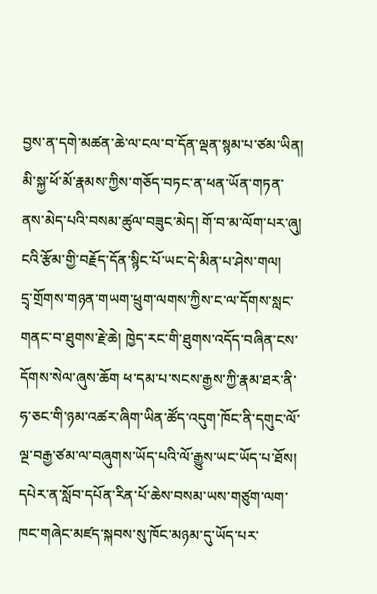བྱས་ན་དགེ་མཚན་ཆེ་ལ་ངལ་བ་དོན་ལྡན་སྙམ་པ་ཙམ་ཡིན། མི་སྐྱ་ཕོ་མོ་རྣམས་ཀྱིས་གཅོད་བཏང་ན་ཕན་ཡོན་གཏན་ནས་མེད་པའི་བསམ་ཚུལ་བཟུང་མེད། གོ་བ་མ་ལོག་པར་ཞུ། ངའི་རྩོམ་གྱི་བརྗོད་དོན་སྙིང་པོ་ཡང་དེ་མིན་པ་ཤེས་གལ།
དྲྭ་གྲོགས་གཉན་གཡག་ཕྲུག་ལགས་ཀྱིས་ང་ལ་དོགས་སླང་གནང་བ་ཐུགས་རྗེ་ཆེ། ཁྱེད་རང་གི་ཐུགས་འདོད་བཞིན་ངས་དོགས་སེལ་ཞུས་ཆོག ཕ་དམ་པ་སངས་རྒྱས་ཀྱི་རྣམ་ཐར་ནི་ཧ་ཅང་གི་ཉམ་འཚར་ཞིག་ཡིན་ཚོད་འདུག་ཁོང་ནི་དགུང་ལོ་ལྔ་བརྒྱ་ཙམ་ལ་བཞུགས་ཡོད་པའི་ལོ་རྒྱུས་ཡང་ཡོད་པ་ཐོས། དཔེར་ན་སློབ་དཔོན་རིན་པོ་ཆེས་བསམ་ཡས་གཙུག་ལག་ཁང་གཞེང་མཛད་སྐབས་སུ་ཁོང་མཉམ་དུ་ཡོད་པར་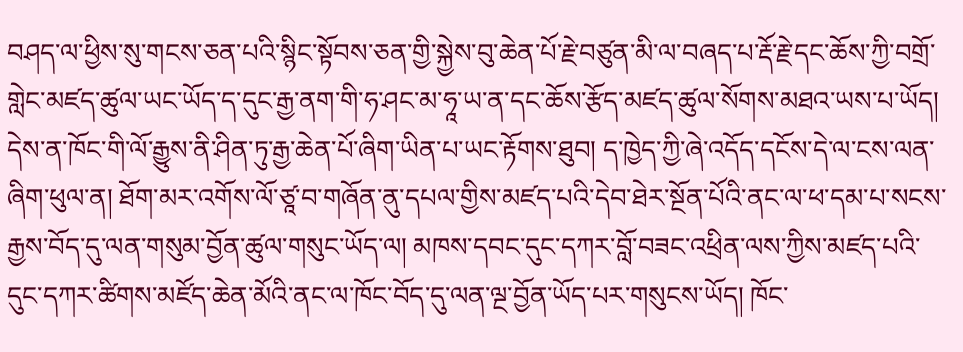བཤད་ལ་ཕྱིས་སུ་གངས་ཅན་པའི་སྙིང་སྟོབས་ཅན་གྱི་སྐྱེས་བུ་ཆེན་པོ་རྗེ་བཙུན་མི་ལ་བཞད་པ་རྡོ་རྗེ་དང་ཆོས་ཀྱི་བགྲོ་གླེང་མཛད་ཚུལ་ཡང་ཡོད་ད་དུང་རྒྱ་ནག་གི་ཧ་ཤང་མ་ཧཱ་ཡ་ན་དང་ཆོས་རྩོད་མཛད་ཚུལ་སོགས་མཐའ་ཡས་པ་ཡོད། དེས་ན་ཁོང་གི་ལོ་རྒྱུས་ནི་ཤིན་ཏུ་རྒྱ་ཆེན་པོ་ཞིག་ཡིན་པ་ཡང་རྟོགས་ཐུབ། ད་ཁྱེད་ཀྱི་ཞེ་འདོད་དངོས་དེ་ལ་ངས་ལན་ཞིག་ཕུལ་ན། ཐོག་མར་འགོས་ལོ་ཙཱ་བ་གཞོན་ནུ་དཔལ་གྱིས་མཛད་པའི་དེབ་ཐེར་སྔོན་པོའི་ནང་ལ་ཕ་དམ་པ་སངས་རྒྱས་བོད་དུ་ལན་གསུམ་བྱོན་ཚུལ་གསུང་ཡོད་ལ། མཁས་དབང་དུང་དཀར་བློ་བཟང་འཕྲིན་ལས་ཀྱིས་མཛད་པའི་དུང་དཀར་ཚིགས་མཛོད་ཆེན་མོའི་ནང་ལ་ཁོང་བོད་དུ་ལན་ལྔ་བྱོན་ཡོད་པར་གསུངས་ཡོད། ཁོང་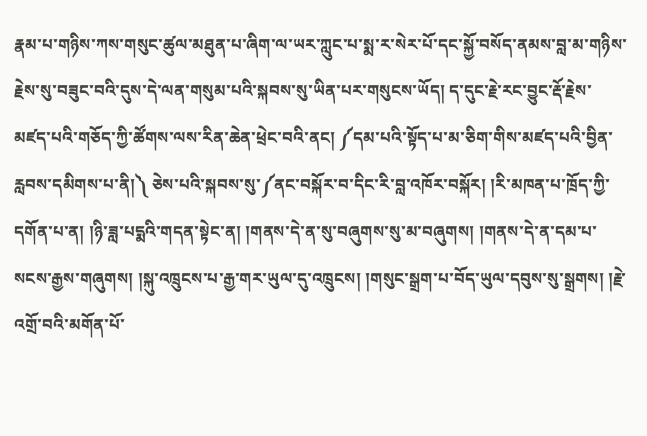རྣམ་པ་གཉིས་ཀས་གསུང་ཚུལ་མཐུན་པ་ཞིག་ལ་ཡར་ཀླུང་པ་སྨ་ར་སེར་པོ་དང་སྐྱོ་བསོད་ནམས་བླ་མ་གཉིས་རྗེས་སུ་བཟུང་བའི་དུས་དེ་ལན་གསུམ་པའི་སྐབས་སུ་ཡིན་པར་གསུངས་ཡོད། ད་དུང་རྗེ་རང་བྱུང་རྡོ་རྗེས་མཛད་པའི་གཅོད་ཀྱི་ཚོགས་ལས་རིན་ཆེན་ཕྲེང་བའི་ནང། ༼དམ་པའི་སྟོད་པ་མ་ཅིག་གིས་མཛད་པའི་བྱིན་རླབས་དམིགས་པ་ནི།༽ ཅེས་པའི་སྐབས་སུ་༼ནང་བསྐོར་བ་དིང་རི་བླ་འཁོར་བསྐོར། །རི་མཁན་པ་ཁྲོད་ཀྱི་དགོན་པ་ན། །ཉི་ཟླ་པདྨའི་གདན་སྟེང་ན། །གནས་དེ་ན་སུ་བཞུགས་སུ་མ་བཞུགས། །གནས་དེ་ན་དམ་པ་སངས་རྒྱས་གཞུགས། །སྐུ་འཁྲུངས་པ་རྒྱ་གར་ཡུལ་དུ་འཁྲུངས། །གསུང་སྒྲག་པ་བོད་ཡུལ་དབུས་སུ་སྒྲགས། །རྗེ་འགྲོ་བའི་མགོན་པོ་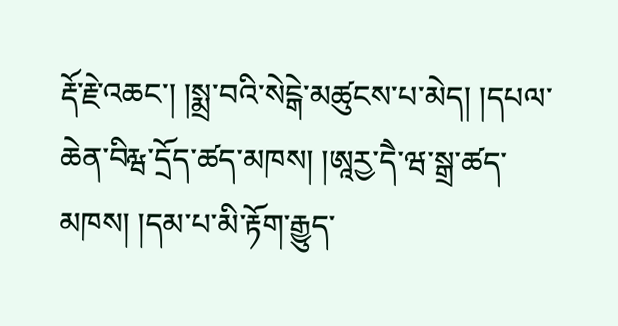རྡོ་རྗེ་འཆང་། །སྨྲ་བའི་སེངྒེ་མཚུངས་པ་མེད། །དཔལ་ཆེན་བིརྺ་དྲོད་ཚད་མཁས། །ཨཱརྱ་དཻ་ཝ་སྒྲ་ཚད་མཁས། །དམ་པ་མི་རྟོག་རྒྱུད་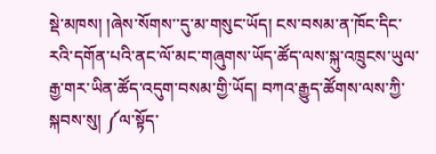སྡེ་མཁས། །ཞེས་སོགས་་དུ་མ་གསུང་ཡོད། ངས་བསམ་ན་ཁོང་དིང་རའི་དགོན་པའི་ནང་ལོ་མང་གཞུགས་ཡོད་ཚོད་ལས་སྐུ་འཁྲུངས་ཡུལ་རྒྱ་གར་ཡིན་ཚོད་འདུག་བསམ་གྱི་ཡོད། བཀའ་རྒྱུད་ཚོགས་ལས་ཀྱི་སྐབས་སུ། ༼ལ་སྟོད་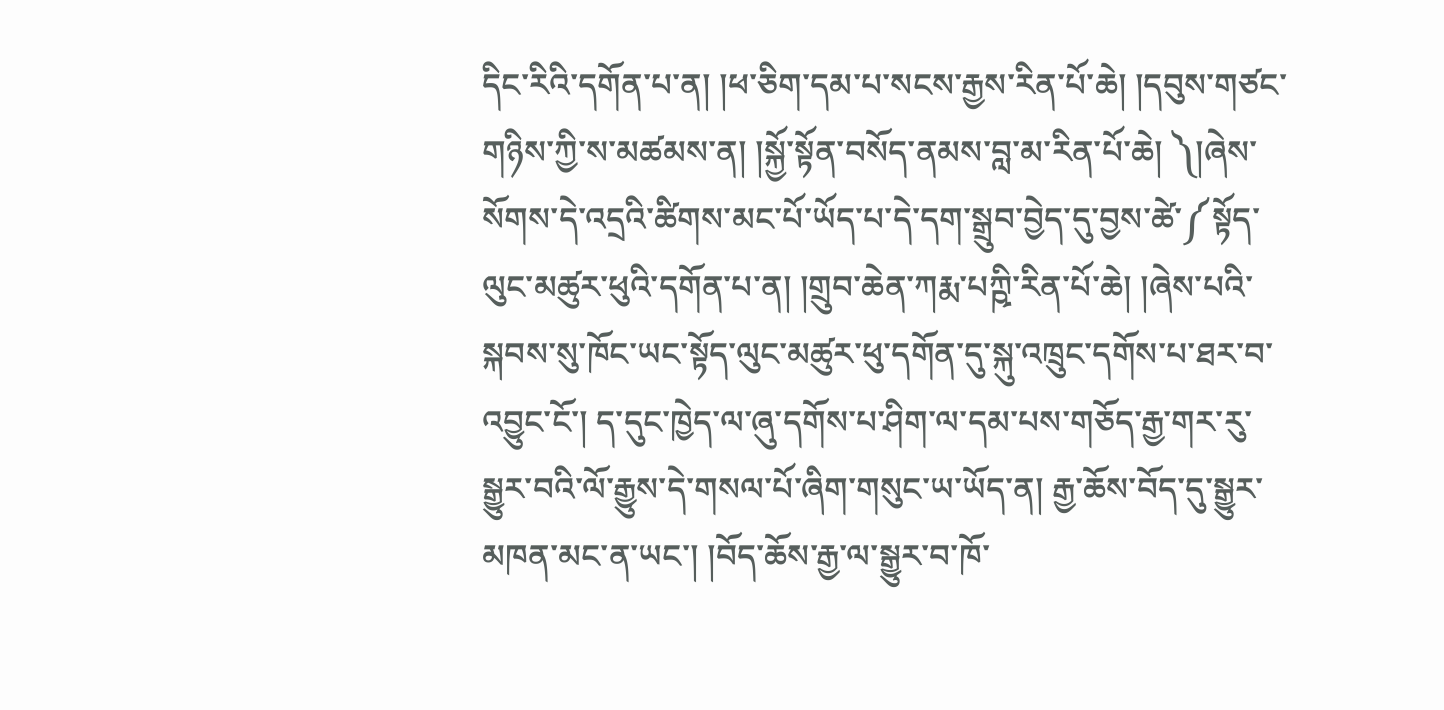དིང་རིའི་དགོན་པ་ན། །ཕ་ཅིག་དམ་པ་སངས་རྒྱས་རིན་པོ་ཆེ། །དབུས་གཙང་གཉིས་ཀྱི་ས་མཚམས་ན། །སྐྱོ་སྟོན་བསོད་ནམས་བླ་མ་རིན་པོ་ཆེ། ༽།ཞེས་སོགས་དེ་འདྲའི་ཚིགས་མང་པོ་ཡོད་པ་དེ་དག་སྒྲུབ་བྱེད་དུ་བྱས་ཚེ་༼སྟོད་ལུང་མཚུར་ཕུའི་དགོན་པ་ན། །གྲུབ་ཆེན་ཀརྨ་པཀྵི་རིན་པོ་ཆེ། །ཞེས་པའི་སྐབས་སུ་ཁོང་ཡང་སྟོད་ལུང་མཚུར་ཕུ་དགོན་དུ་སྐུ་འཁྲུང་དགོས་པ་ཐར་བ་འབྱུང་ངོ་། ད་དུང་ཁྱེད་ལ་ཞུ་དགོས་པ་ཤིག་ལ་དམ་པས་གཅོད་རྒྱ་གར་རུ་སྒྱུར་བའི་ལོ་རྒྱུས་དེ་གསལ་པོ་ཞིག་གསུང་ཡ་ཡོད་ན། རྒྱ་ཆོས་བོད་དུ་སྒྱུར་མཁན་མང་ན་ཡང་། །བོད་ཆོས་རྒྱ་ལ་སྒྱུར་བ་ཁོ་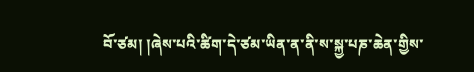བོ་ཙམ། །ཞེས་པའི་ཚིག་དེ་ཙམ་ཡིན་ན་ནི་ས་སྐྱ་པཎ་ཆེན་གྱིས་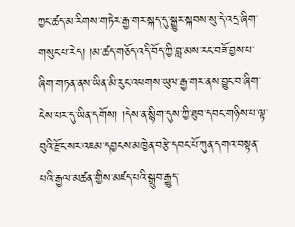ཀྱང་ཚད་མ་རིགས་གཏེར་རྒྱ་གར་སྐད་དུ་སྒྱུར་སྐབས་སུ་དེ་འདྲ་ཞིག་གསུང་པ་རེད། །མ་ཚད་གཅོད་འདི་བོད་ཀྱི་བླ་མས་རང་བཟོ་བྱས་པ་ཞིག་གཏན་ནས་ཡིན་མི་རུང་འཕགས་ཡུལ་རྒྱ་གར་ནས་བྱུང་བ་ཞིག་ངེས་པར་དུ་ཡིན་དགོས། །དེས་ན་སྙིག་དུས་ཀྱི་ཐུབ་དབང་གཉིས་པ་ལྟ་བུའི་རྫོང་སར་འཇམ་དབྱངས་མཁྱེན་བརྩེ་དབང་པོ་ཀུན་དགའ་བསྟན་པའི་རྒྱལ་མཚན་གྱིས་མཛད་པའི་སྒྲུབ་རྒྱུད་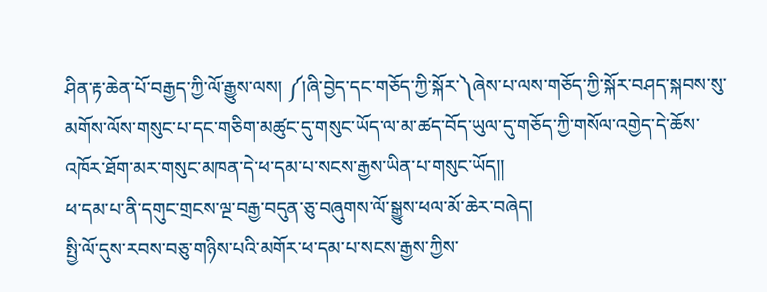ཤིན་རྟ་ཆེན་པོ་བརྒྱད་ཀྱི་ལོ་རྒྱུས་ལས། ༼།ཞི་བྱེད་དང་གཅོད་ཀྱི་སྐོར་༽ཞེས་པ་ལས་གཅོད་ཀྱི་སྐོར་བཤད་སྐབས་སུ་མགོས་ལོས་གསུང་པ་དང་གཅིག་མཚུང་དུ་གསུང་ཡོད་ལ་མ་ཚད་བོད་ཡུལ་དུ་གཅོད་ཀྱི་གསོལ་འགྱེད་དེ་ཆོས་འཁོར་ཐོག་མར་གསུང་མཁན་དེ་ཕ་དམ་པ་སངས་རྒྱས་ཡིན་པ་གསུང་ཡོད།།
ཕ་དམ་པ་ནི་དགུང་གྲངས་ལྔ་བརྒྱ་བདུན་ཅུ་བཞུགས་ལོ་སྒྱུས་ཕལ་མོ་ཆེར་བཞེད།
སྤྱི་ལོ་དུས་རབས་བཅུ་གཉིས་པའི་མགོར་ཕ་དམ་པ་སངས་རྒྱས་ཀྱིས་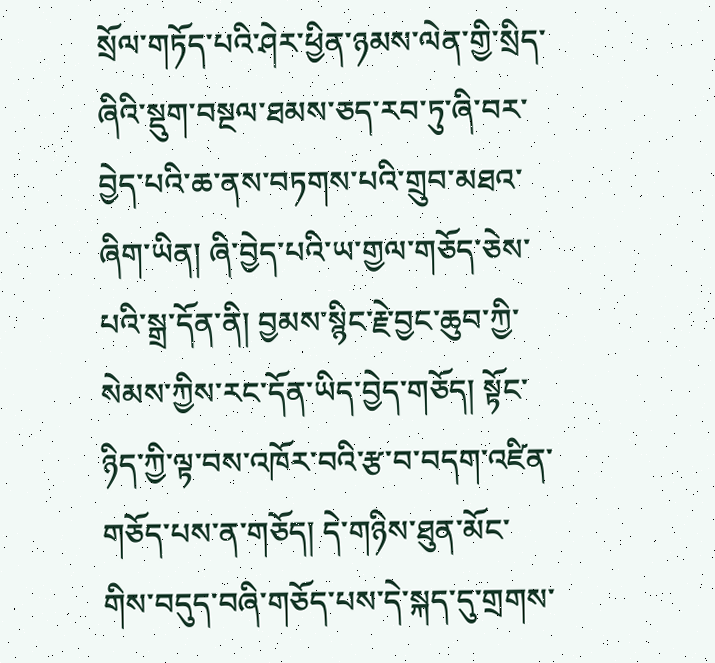སྲོལ་གཏོད་པའི་ཤེར་ཕྱིན་ཉམས་ལེན་གྱི་སྲིད་ཞིའི་སྡུག་བསྔལ་ཐམས་ཅད་རབ་ཏུ་ཞི་བར་བྱེད་པའི་ཆ་ནས་བཏགས་པའི་གྲུབ་མཐའ་ཞིག་ཡིན། ཞི་བྱེད་པའི་ཡ་གྱལ་གཅོད་ཅེས་པའི་སྒྲ་དོན་ནི། བྱམས་སྙིང་རྗེ་བྱང་ཆུབ་ཀྱི་སེམས་ཀྱིས་རང་དོན་ཡིད་བྱེད་གཅོད། སྟོང་ཉིད་ཀྱི་ལྟ་བས་འཁོར་བའི་རྩ་བ་བདག་འཛིན་གཅོད་པས་ན་གཅོད། དེ་གཉིས་ཐུན་མོང་གིས་བདུད་བཞི་གཅོད་པས་དེ་སྐད་དུ་གྲགས་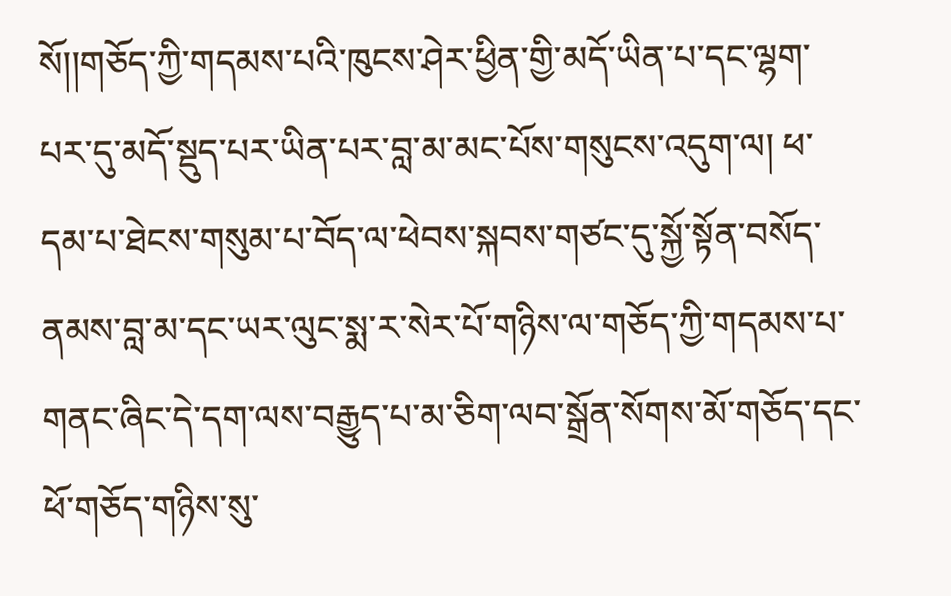སོ།།གཅོད་ཀྱི་གདམས་པའི་ཁུངས་ཤེར་ཕྱིན་གྱི་མདོ་ཡིན་པ་དང་ལྷག་པར་དུ་མདོ་སྡུད་པར་ཡིན་པར་བླ་མ་མང་པོས་གསུངས་འདུག་ལ། ཕ་དམ་པ་ཐེངས་གསུམ་པ་བོད་ལ་ཕེབས་སྐབས་གཙང་དུ་སྐྱོ་སྟོན་བསོད་ནམས་བླ་མ་དང་ཡར་ལུང་སྨ་ར་སེར་པོ་གཉིས་ལ་གཅོད་ཀྱི་གདམས་པ་གནང་ཞིང་དེ་དག་ལས་བརྒྱུད་པ་མ་ཅིག་ལབ་སྒྲོན་སོགས་མོ་གཅོད་དང་ཕོ་གཅོད་གཉིས་སུ་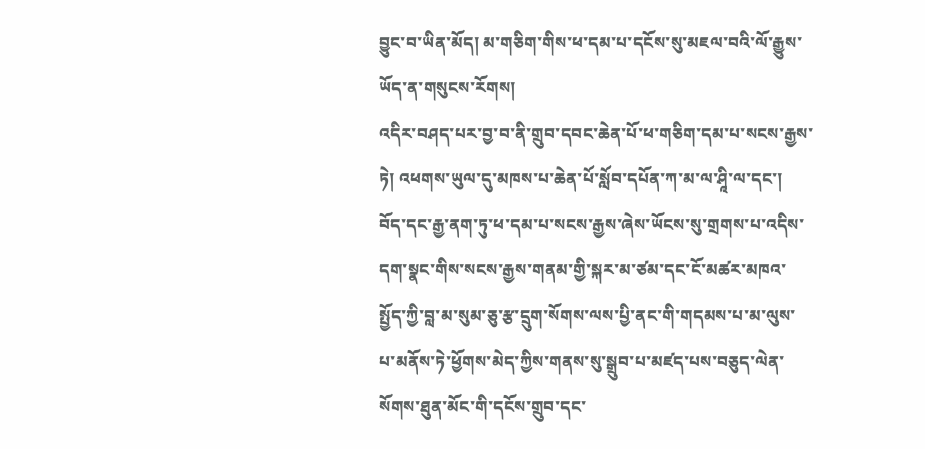བྱུང་བ་ཡིན་མོད། མ་གཅིག་གིས་ཕ་དམ་པ་དངོས་སུ་མཇལ་བའི་ལོ་རྒྱུས་ཡོད་ན་གསུངས་རོགས།
འདིར་བཤད་པར་བྱ་བ་ནི་གྲུབ་དབང་ཆེན་པོ་ཕ་གཅིག་དམ་པ་སངས་རྒྱས་ཏེ། འཕགས་ཡུལ་དུ་མཁས་པ་ཆེན་པོ་སློབ་དཔོན་ཀ་མ་ལ་ཤཱི་ལ་དང་། བོད་དང་རྒྱ་ནག་ཏུ་ཕ་དམ་པ་སངས་རྒྱས་ཞེས་ཡོངས་སུ་གྲགས་པ་འདིས་དག་སྣང་གིས་སངས་རྒྱས་གནམ་གྱི་སྐར་མ་ཙམ་དང་ངོ་མཚར་མཁའ་སྤྱོད་ཀྱི་བླ་མ་སུམ་ཅུ་རྩ་དྲུག་སོགས་ལས་པྱི་ནང་གི་གདམས་པ་མ་ལུས་པ་མནོས་ཏེ་ཕྱོགས་མེད་ཀྱིས་གནས་སུ་སྒྲུབ་པ་མཛད་པས་བཅུད་ལེན་སོགས་ཐུན་མོང་གི་དངོས་གྲུབ་དང་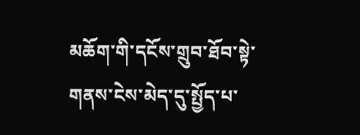མཆོག་གི་དངོས་གྲུབ་ཐོབ་སྟེ་གནས་ངེས་མེད་དུ་སྤྱོད་པ་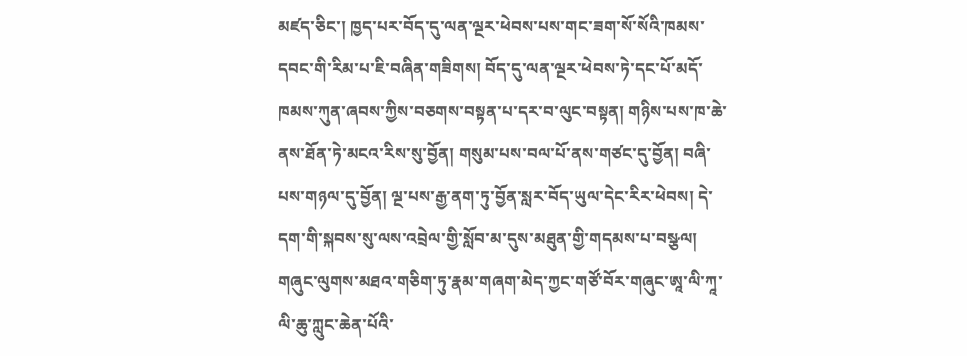མཛད་ཅིང་། ཁྱད་པར་བོད་དུ་ལན་ལྔར་ཕེབས་པས་གང་ཟག་སོ་སོའི་ཁམས་དབང་གི་རིམ་པ་ཇི་བཞིན་གཟིགས། བོད་དུ་ལན་ལྔར་ཕེབས་ཏེ་དང་པོ་མདོ་ཁམས་ཀུན་ཞབས་ཀྱིས་བཅགས་བསྟན་པ་དར་བ་ལུང་བསྟན། གཉིས་པས་ཁ་ཆེ་ནས་ཐོན་ཏེ་མངའ་རིས་སུ་བྱོན། གསུམ་པས་བལ་པོ་ནས་གཙང་དུ་བྱོན། བཞི་པས་གཉལ་དུ་བྱོན། ལྔ་པས་རྒྱ་ནག་ཏུ་བྱོན་སླར་བོད་ཡུལ་དེང་རིར་ཕེབས། དེ་དག་གི་སྐབས་སུ་ལས་འབྲེལ་གྱི་སློབ་མ་དུས་མཐུན་གྱི་གདམས་པ་བསྩལ། གཞུང་ལུགས་མཐའ་གཅིག་ཏུ་རྣམ་གཞག་མེད་ཀྱང་གཙོ་བོར་གཞུང་ཨཱ་ལི་ཀཱ་ལི་ཆུ་ཀླུང་ཆེན་པོའི་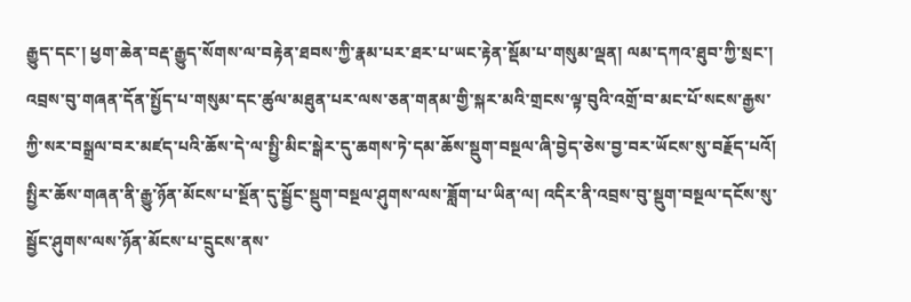རྒྱུད་དང་། ཕྱག་ཆེན་བརྡ་རྒྱུད་སོགས་ལ་བརྟེན་ཐབས་ཀྱི་རྣམ་པར་ཐར་པ་ཡང་རྟེན་སྡོམ་པ་གསུམ་ལྡན། ལམ་དཀའ་ཐུབ་ཀྱི་སྲང་། འབྲས་བུ་གཞན་དོན་སྤྱོད་པ་གསུམ་དང་ཚུལ་མཐུན་པར་ལས་ཅན་གནམ་གྱི་སྐར་མའི་གྲངས་ལྟ་བུའི་འགྲོ་བ་མང་པོ་སངས་རྒྱས་ཀྱི་སར་བསྒྲལ་བར་མཛད་པའི་ཆོས་དེ་ལ་སྤྱི་མིང་སྒེར་དུ་ཆགས་ཏེ་དམ་ཆོས་སྡུག་བསྔལ་ཞི་བྱེད་ཅེས་བྱ་བར་ཡོངས་སུ་བརྗོད་པའོ།
སྤྱིར་ཆོས་གཞན་ནི་རྒྱུ་ཉོན་མོངས་པ་སྔོན་དུ་སྦྱོང་སྡུག་བསྔལ་ཤུགས་ལས་ཟློག་པ་ཡིན་ལ། འདིར་ནི་འབྲས་བུ་སྡུག་བསྔལ་དངོས་སུ་སྦྱོང་ཤུགས་ལས་ཉོན་མོངས་པ་དྲུངས་ནས་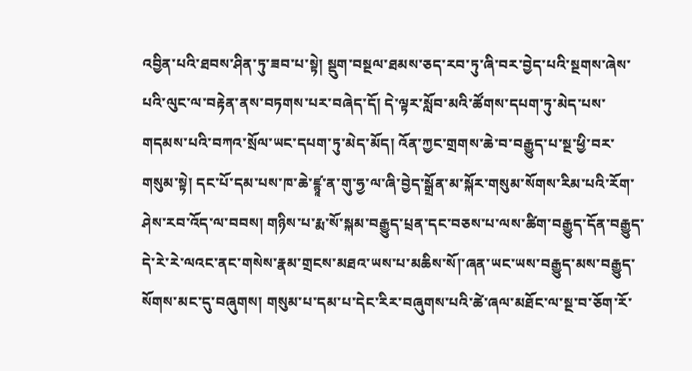འབྱིན་པའི་ཐབས་ཤིན་ཏུ་ཟབ་པ་སྟེ། སྡུག་བསྔལ་ཐམས་ཅད་རབ་ཏུ་ཞི་བར་བྱེད་པའི་སྔགས་ཞེས་པའི་ལུང་ལ་བརྟེན་ནས་བཏགས་པར་བཞེད་དོ། དེ་ལྟར་སློབ་མའི་ཚོགས་དཔག་ཏུ་མེད་པས་གདམས་པའི་བཀའ་སྲོལ་ཡང་དཔག་ཏུ་མེད་མོད། འོན་ཀྱང་གྲགས་ཆེ་བ་བརྒྱུད་པ་སྔ་ཕྱི་བར་གསུམ་སྟེ། དང་པོ་དམ་པས་ཁ་ཆེ་ཛྙཱ་ན་གུ་ཧྱ་ལ་ཞི་བྱེད་སྒྲོན་མ་སྐོར་གསུམ་སོགས་རིམ་པའི་རོག་ཤེས་རབ་འོད་ལ་བབས། གཉིས་པ་རྨ་སོ་སྐམ་བརྒྱུད་པྲན་དང་བཅས་པ་ལས་ཚིག་བརྒྱུད་དོན་བརྒྱུད་དེ་རེ་རེ་ལའང་ནང་གསེས་རྣམ་གྲངས་མཐའ་ཡས་པ་མཆིས་སོ།་ཞན་ཡང་ཡས་བརྒྱུད་མས་བརྒྱུད་སོགས་མང་དུ་བཞུགས། གསུམ་པ་དམ་པ་དེང་རིར་བཞུགས་པའི་ཚེ་ཞལ་མཐོང་ལ་སྔ་བ་ཅོག་རོ་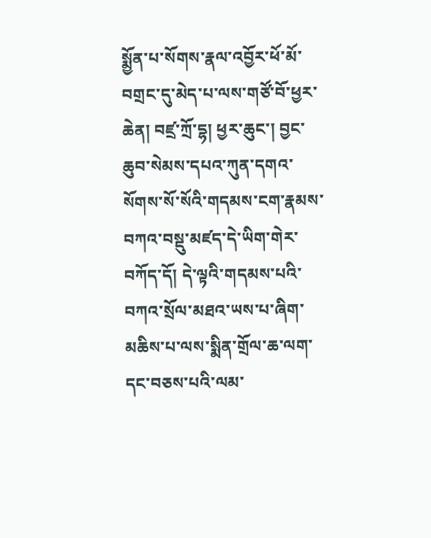སྨྱོན་པ་སོགས་རྣལ་འབྱོར་ཕོ་མོ་བགྲང་དུ་མེད་པ་ལས་གཙོ་བོ་ཕྱར་ཆེན། བཛྲ་ཀྲོ་དྷ། ཕྱར་ཆུང་། བྱང་ཆུབ་སེམས་དཔའ་ཀུན་དགའ་སོགས་སོ་སོའི་གདམས་ངག་རྣམས་བཀའ་བསྡུ་མཛད་དེ་ཡིག་གེར་བཀོད་དོ། དེ་ལྟའི་གདམས་པའི་བཀའ་སྲོལ་མཐའ་ཡས་པ་ཞིག་མཆིས་པ་ལས་སྨིན་གྲོལ་ཆ་ལག་དང་བཅས་པའི་ལམ་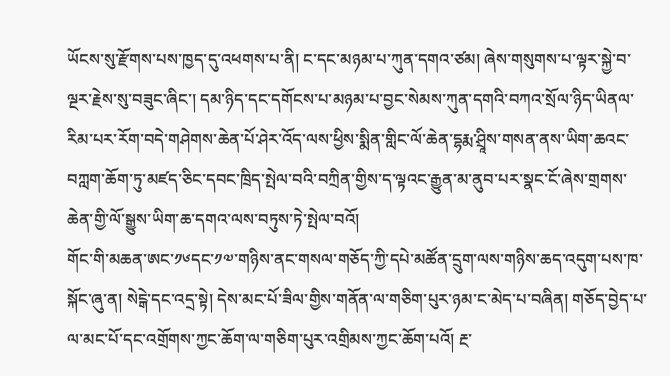ཡོངས་སུ་རྫོགས་པས་ཁྱད་དུ་འཕགས་པ་ནི། ང་དང་མཉམ་པ་ཀུན་དགའ་ཙམ། ཞེས་གསུགས་པ་ལྟར་སྐྱེ་བ་ལྔར་རྗེས་སུ་བཟུང་ཞིང་། དམ་ཉིད་དང་དགོངས་པ་མཉམ་པ་བྱང་སེམས་ཀུན་དགའི་བཀའ་སྲོལ་ཉིད་ཡིནལ་རིམ་པར་རོག་བདེ་གཤེགས་ཆེན་པོ་ཤེར་འོད་ལས་ཕྱིས་སྨིན་གླིང་ལོ་ཆེན་དྷརྨ་ཤྲཱིས་གསན་ནས་ཡིག་ཆའང་བཀླག་ཆོག་ཏུ་མཛད་ཅིང་དབང་ཁྲིད་སྤེལ་བའི་བཀྲིན་གྱིས་ད་ལྟའང་རྒྱུན་མ་ནུབ་པར་སྣང་ངོ་ཞེས་གྲགས་ཆེན་གྱི་ལོ་སྒྱུས་ཡིག་ཆ་དགའ་ལས་བཏུས་ཏེ་སྤེལ་བའོ།
གོང་གི་མཆན་ཨང་༡༦དང་༡༧་གཉིས་ནང་གསལ་གཅོད་ཀྱི་དཔེ་མཚོན་དྲུག་ལས་གཉིས་ཆད་འདུག་པས་ཁ་སྐོང་ཞུ་ན། སེངྒེ་དང་འདྲ་སྟེ། དེས་མང་པོ་ཟིལ་གྱིས་གནོན་ལ་གཅིག་པུར་ཉམ་ང་མེད་པ་བཞིན། གཅོད་བྱེད་པ་ལ་མང་པོ་དང་འགྲོགས་ཀྱང་ཆོག་ལ་གཅིག་པུར་འགྲིམས་ཀྱང་ཆོག་པའོ། རྔ་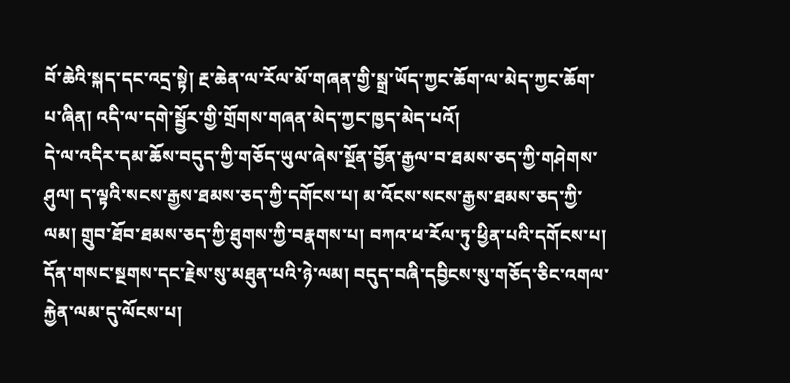བོ་ཆེའི་སྐད་དང་འདྲ་སྟེ། རྔ་ཆེན་ལ་རོལ་མོ་གཞན་གྱི་སྒྲ་ཡོད་ཀྱང་ཆོག་ལ་མེད་ཀྱང་ཆོག་པ་ཞིན། འདི་ལ་དགེ་སྦྱོར་གྱི་གྲོགས་གཞན་མེད་ཀྱང་ཁྱད་མེད་པའོ།
དེ་ལ་འདིར་དམ་ཆོས་བདུད་ཀྱི་གཅོད་ཡུལ་ཞེས་སྔོན་བྱོན་རྒྱལ་བ་ཐམས་ཅད་ཀྱི་གཤེགས་ཤུལ། ད་ལྟའི་སངས་རྒྱས་ཐམས་ཅད་ཀྱི་དགོངས་པ། མ་འོངས་སངས་རྒྱས་ཐམས་ཅད་ཀྱི་ལམ། གྲུབ་ཐོབ་ཐམས་ཅད་ཀྱི་ཐུགས་ཀྱི་བརྣགས་པ། བཀའ་ཕ་རོལ་ཏུ་ཕྱིན་པའི་དགོངས་པ། དོན་གསང་སྔགས་དང་རྗེས་སུ་མཐུན་པའི་ཉེ་ལམ། བདུད་བཞི་དབྱིངས་སུ་གཅོད་ཅིང་འགལ་རྐྱེན་ལམ་དུ་ལོངས་པ།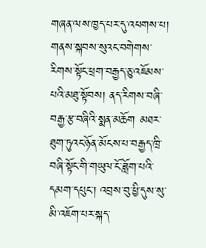གཞན་ལས་ཁྱད་པར་དུ་འཕགས་པ། གནས་སྐབས་སུའང་བགེགས་རིགས་སྟོང་ཕྲག་བརྒྱད་ཅུ་འཇོམས་པའི་མཐུ་སྟོབས། ནད་རིགས་བཞི་བརྒྱ་རྩ་བཞིའི་སྨན་མཆོག མཐར་ཐུག་ཏུའང་ཉོན་མོངས་པ་བརྒྱད་ཁྲི་བཞི་སྟོང་གི་གཡུལ་ངོ་ཟློག་པའི་དམག་དཔུང་། འབྲས་བུ་ཕྱི་དུས་སུ་མི་འཇོག་པར་སྐད་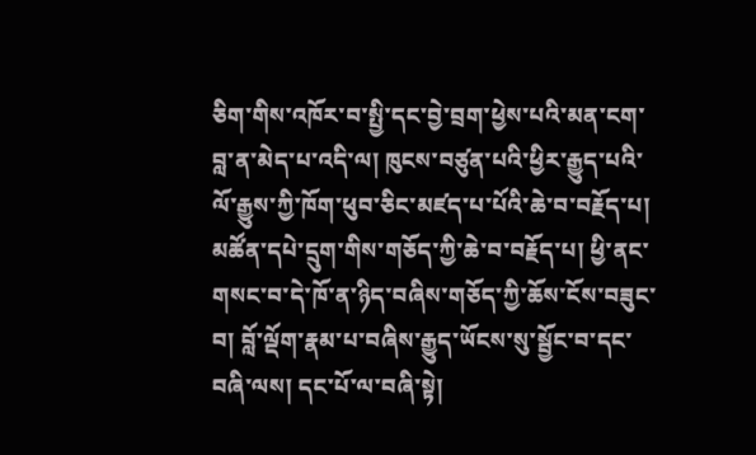ཅིག་གིས་འཁོར་བ་སྤྱི་དང་བྱེ་བྲག་ཕྱེས་པའི་མན་ངག་བླ་ན་མེད་པ་འདི་ལ། ཁུངས་བཙུན་པའི་ཕྱིར་རྒྱུད་པའི་ལོ་རྒྱུས་ཀྱི་ཁོག་ཕུབ་ཅིང་མཛད་པ་པོའི་ཆེ་བ་བརྗོད་པ། མཚོན་དཔེ་དྲུག་གིས་གཅོད་ཀྱི་ཆེ་བ་བརྗོད་པ། ཕྱི་ནང་གསང་བ་དེ་ཁོ་ན་ཉིད་བཞིས་གཅོད་ཀྱི་ཆོས་ངོས་བཟུང་བ། བློ་ལྡོག་རྣམ་པ་བཞིས་རྒྱུད་ཡོངས་སུ་སྦྱོང་བ་དང་བཞི་ལས། དང་པོ་ལ་བཞི་སྟེ།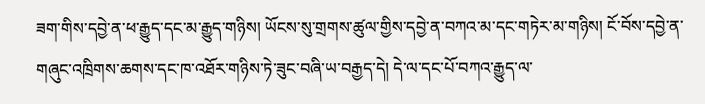ཟག་གིས་དབྱེ་ན་ཕ་རྒྱུད་དང་མ་རྒྱུད་གཉིས། ཡོངས་སུ་གྲགས་ཚུལ་གྱིས་དབྱེ་ན་བཀའ་མ་དང་གཏེར་མ་གཉིས། ངོ་བོས་དབྱེ་ན་གཞུང་འཁྲིགས་ཆགས་དང་ཁ་འཐོར་གཉིས་ཏེ་ཟུང་བཞི་ཡ་བརྒྱད་དེ། དེ་ལ་དང་པོ་བཀའ་རྒྱུད་ལ་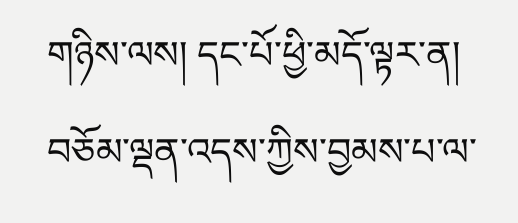གཉིས་ལས། དང་པོ་ཕྱི་མདོ་ལྟར་ན། བཅོམ་ལྡན་འདས་ཀྱིས་བྱམས་པ་ལ་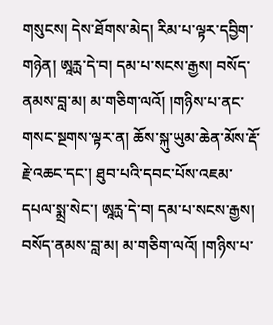གསུངས། དེས་ཐོགས་མེད། རིམ་པ་ལྟར་དབྱིག་གཉེན། ཨཱརྻ་དེ་བ། དམ་པ་སངས་རྒྱས། བསོད་ནམས་བླ་མ། མ་གཅིག་ལའོ། །གཉིས་པ་ནང་གསང་སྔགས་ལྟར་ན། ཆོས་སྐུ་ཡུམ་ཆེན་མོས་རྡོ་རྗེ་འཆང་དང་། ཐུབ་པའི་དབང་པོས་འཇམ་དཔལ་སྨྲ་སེང་། ཨཱརྻ་དེ་བ། དམ་པ་སངས་རྒྱས། བསོད་ནམས་བླ་མ། མ་གཅིག་ལའོ། །གཉིས་པ་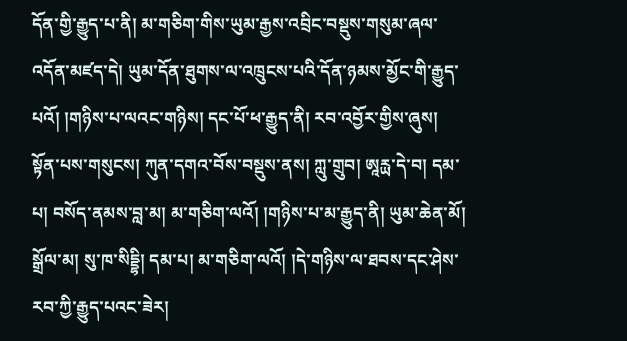དོན་གྱི་རྒྱུད་པ་ནི། མ་གཅིག་གིས་ཡུམ་རྒྱས་འབྲིང་བསྡུས་གསུམ་ཞལ་འདོན་མཛད་དེ། ཡུམ་དོན་ཐུགས་ལ་འཁྲུངས་པའི་དོན་ཉམས་མྱོང་གི་རྒྱུད་པའོ། །གཉིས་པ་ལའང་གཉིས། དང་པོ་ཕ་རྒྱུད་ནི། རབ་འབྱོར་གྱིས་ཞུས། སྟོན་པས་གསུངས། ཀུན་དགའ་བོས་བསྡུས་ནས། ཀླུ་གྲུབ། ཨཱརྻ་དེ་བ། དམ་པ། བསོད་ནམས་བླ་མ། མ་གཅིག་ལའོ། །གཉིས་པ་མ་རྒྱུད་ནི། ཡུམ་ཆེན་མོ། སྒྲོལ་མ། སུ་ཁ་སིདྡྷི། དམ་པ། མ་གཅིག་ལའོ། །དེ་གཉིས་ལ་ཐབས་དང་ཤེས་རབ་ཀྱི་རྒྱུད་པའང་ཟེར།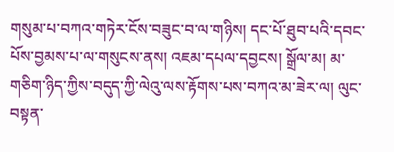གསུམ་པ་བཀའ་གཏེར་ངོས་བཟུང་བ་ལ་གཉིས། དང་པོ་ཐུབ་པའི་དབང་པོས་བྱམས་པ་ལ་གསུངས་ནས། འཇམ་དཔལ་དབྱངས། སྒྲོལ་མ། མ་གཅིག་ཉིད་ཀྱིས་བདུད་ཀྱི་ལེའུ་ལས་རྟོགས་པས་བཀའ་མ་ཟེར་ལ། ལུང་བསྟན་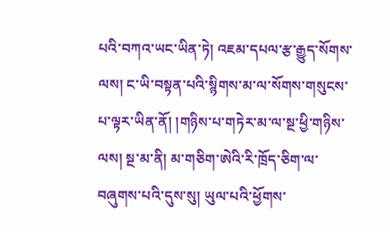པའི་བཀའ་ཡང་ཡིན་ཏེ། འཇམ་དཔལ་རྩ་རྒྱུད་སོགས་ལས། ང་ཡི་བསྟན་པའི་སྙིགས་མ་ལ་སོགས་གསུངས་པ་ལྟར་ཡིན་ནོ། །གཉིས་པ་གཏེར་མ་ལ་སྔ་ཕྱི་གཉིས་ལས། སྔ་མ་ནི། མ་གཅིག་ཨེའི་རི་ཁྲོད་ཅིག་ལ་བཞུགས་པའི་དུས་སུ། ཡུལ་པའི་ཕྱོགས་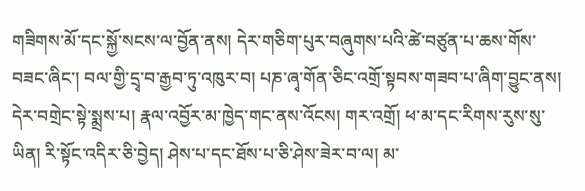གཟིགས་མོ་དང་སྐྱོ་སངས་ལ་བྱོན་ནས། དེར་གཅིག་པུར་བཞུགས་པའི་ཚེ་བཙུན་པ་ཆས་གོས་བཟང་ཞིང་། བལ་གྱི་དྲྭ་བ་རྒྱབ་ཏུ་འཁུར་བ། པཎ་ཞྭ་གོན་ཅིང་འགྲོ་སྟབས་གཟབ་པ་ཞིག་བྱུང་ནས། དེར་བགྲེང་སྟེ་སྨྲས་པ། རྣལ་འབྱོར་མ་ཁྱེད་གང་ནས་འོངས། གར་འགྲོ། ཕ་མ་དང་རིགས་རུས་སུ་ཡིན། རི་སྟོང་འདིར་ཅི་བྱེད། ཤེས་པ་དང་ཐོས་པ་ཅི་ཤེས་ཟེར་བ་ལ། མ་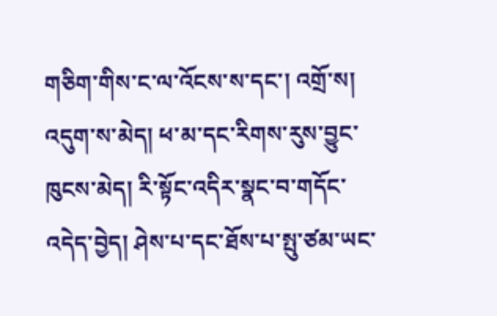གཅིག་གིས་ང་ལ་འོངས་ས་དང་། འགྲོ་ས། འདུག་ས་མེད། ཕ་མ་དང་རིགས་རུས་བྱུང་ཁུངས་མེད། རི་སྟོང་འདིར་སྣང་བ་གདོང་འདེད་བྱེད། ཤེས་པ་དང་ཐོས་པ་སྤུ་ཙམ་ཡང་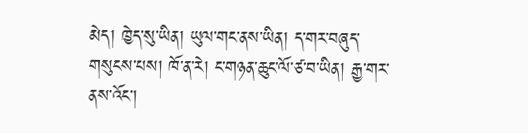མེད། ཁྱེད་སུ་ཡིན། ཡུལ་གང་ནས་ཡིན། ད་གར་བཞུད་གསུངས་པས། ཁོ་ན་རེ། ང་གཉན་ཆུང་ལོ་ཙ་བ་ཡིན། རྒྱ་གར་ནས་འོང་།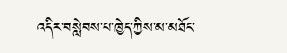འདིར་བསླེབས་པ་ཁྱེད་ཀྱིས་མ་མཐོང་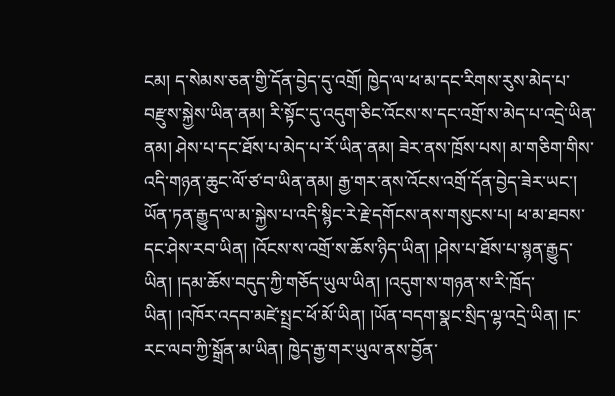ངམ། ད་སེམས་ཅན་གྱི་དོན་བྱེད་དུ་འགྲོ། ཁྱེད་ལ་ཕ་མ་དང་རིགས་རུས་མེད་པ་བརྫུས་སྐྱེས་ཡིན་ནམ། རི་སྟོང་དུ་འདུག་ཅིང་འོངས་ས་དང་འགྲོ་ས་མེད་པ་འདྲེ་ཡིན་ནམ། ཤེས་པ་དང་ཐོས་པ་མེད་པ་རོ་ཡིན་ནམ། ཟེར་ནས་ཁྲོས་པས། མ་གཅིག་གིས་འདི་གཉན་ཆུང་ལོ་ཙ་བ་ཡིན་ནམ། རྒྱ་གར་ནས་འོངས་འགྲོ་དོན་བྱེད་ཟེར་ཡང་། ཡོན་ཏན་རྒྱུད་ལ་མ་སྐྱེས་པ་འདི་སྙིང་རེ་རྗེ་དགོངས་ནས་གསུངས་པ། ཕ་མ་ཐབས་དང་ཤེས་རབ་ཡིན། །འོངས་ས་འགྲོ་ས་ཆོས་ཉིད་ཡིན། །ཤེས་པ་ཐོས་པ་སྙན་རྒྱུད་ཡིན། །དམ་ཆོས་བདུད་ཀྱི་གཅོད་ཡུལ་ཡིན། །འདུག་ས་གཉན་ས་རི་ཁྲོད་ཡིན། །འཁོར་འདབ་མཛེ་སྤྲང་ཕོ་མོ་ཡིན། །ཡོན་བདག་སྣང་སྲིད་ལྷ་འདྲེ་ཡིན། །ང་རང་ལབ་ཀྱི་སྒྲོན་མ་ཡིན། ཁྱེད་རྒྱ་གར་ཡུལ་ནས་བྱོན་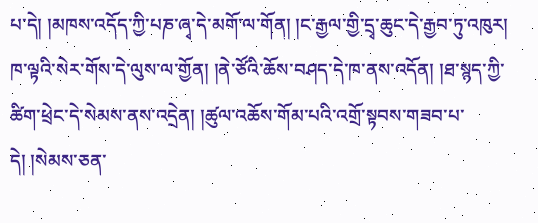པ་དེ། །མཁས་འདོད་ཀྱི་པཎ་ཞྭ་དེ་མགོ་ལ་གོན། །ང་རྒྱལ་གྱི་དྲྭ་ཆུང་དེ་རྒྱབ་ཏུ་འཁུར། ཁ་ལྟའི་སེར་གོས་དེ་ལུས་ལ་གྱོན། །ནེ་ཙོའི་ཆོས་བཤད་དེ་ཁ་ནས་འདོན། །ཐ་སྙད་ཀྱི་ཚིག་ཕྲེང་དེ་སེམས་ནས་འདྲེན། །ཚུལ་འཆོས་གོམ་པའི་འགྲོ་སྟབས་གཟབ་པ་དེ། །སེམས་ཅན་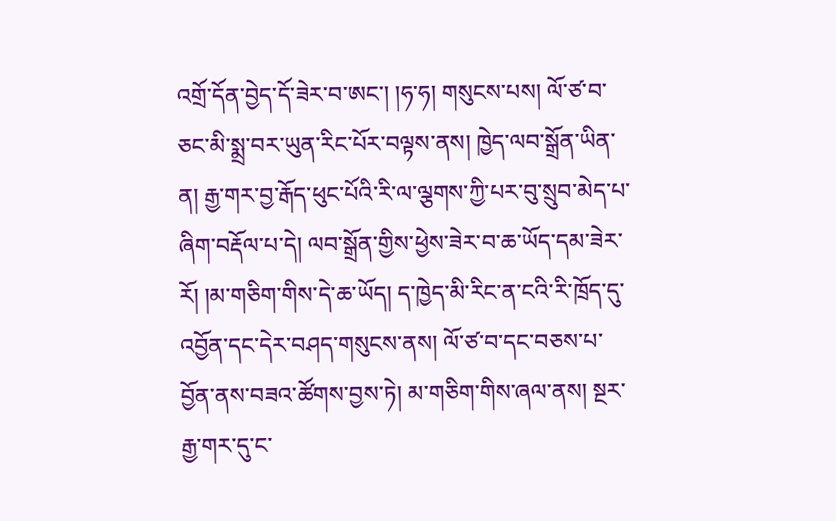འགྲོ་དོན་བྱེད་དོ་ཟེར་བ་ཨང་། །ཧ་ཧ། གསུངས་པས། ལོ་ཙ་བ་ཅང་མི་སྨྲ་བར་ཡུན་རིང་པོར་བལྟས་ནས། ཁྱེད་ལབ་སྒྲོན་ཡིན་ན། རྒྱ་གར་བྱ་རྒོད་ཕུང་པོའི་རི་ལ་ལྕགས་ཀྱི་པར་བུ་སྲུབ་མེད་པ་ཞིག་བརྡོལ་པ་དེ། ལབ་སྒྲོན་གྱིས་ཕྱེས་ཟེར་བ་ཆ་ཡོད་དམ་ཟེར་རོ། །མ་གཅིག་གིས་དེ་ཆ་ཡོད། ད་ཁྱེད་མི་རིང་ན་ངའི་རི་ཁྲོད་དུ་འབྱོན་དང་དེར་བཤད་གསུངས་ནས། ལོ་ཙ་བ་དང་བཅས་པ་བྱོན་ནས་བཟའ་ཚོགས་བྱས་ཏེ། མ་གཅིག་གིས་ཞལ་ནས། སྔར་རྒྱ་གར་དུ་ང་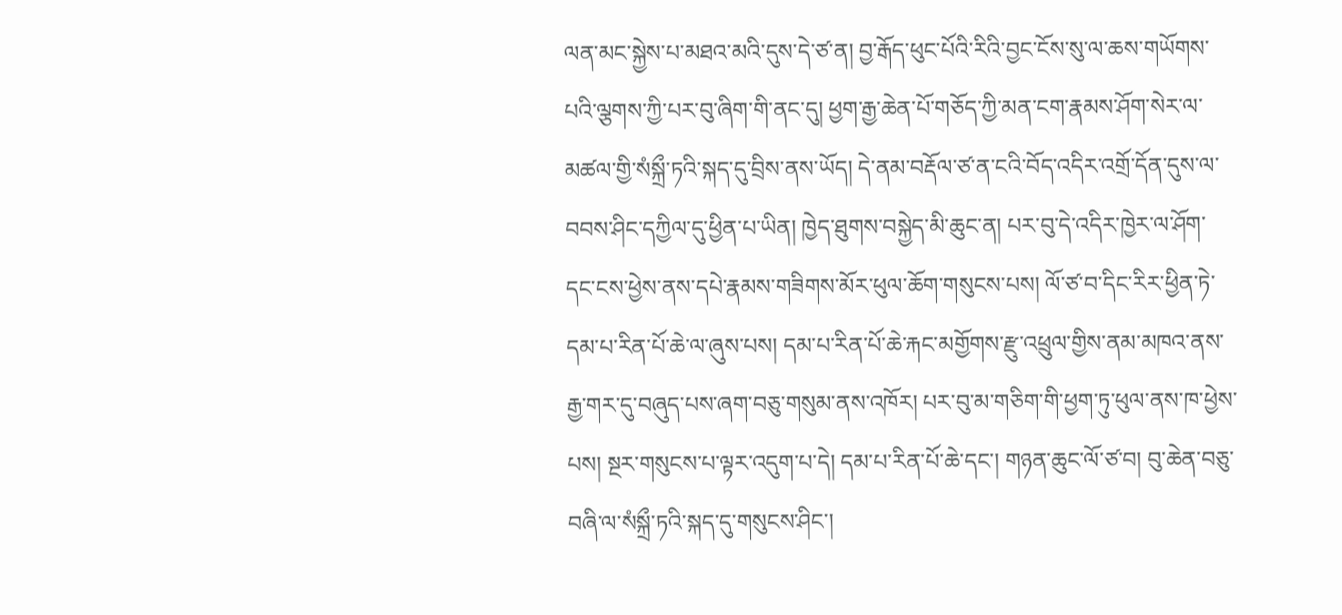ལན་མང་སྐྱེས་པ་མཐའ་མའི་དུས་དེ་ཙ་ན། བྱ་རྒོད་ཕུང་པོའི་རིའི་བྱང་ངོས་སུ་ལ་ཆས་གཡོགས་པའི་ལྕགས་ཀྱི་པར་བུ་ཞིག་གི་ནང་དུ། ཕྱག་རྒྱ་ཆེན་པོ་གཅོད་ཀྱི་མན་ངག་རྣམས་ཤོག་སེར་ལ་མཚལ་གྱི་སཾསྐྲྀ་ཏའི་སྐད་དུ་བྲིས་ནས་ཡོད། དེ་ནམ་བརྡོལ་ཙ་ན་ངའི་བོད་འདིར་འགྲོ་དོན་དུས་ལ་བབས་ཤིང་དཀྱིལ་དུ་ཕྱིན་པ་ཡིན། ཁྱེད་ཐུགས་བསྐྱེད་མི་ཆུང་ན། པར་བུ་དེ་འདིར་ཁྱེར་ལ་ཤོག་དང་ངས་ཕྱེས་ནས་དཔེ་རྣམས་གཟིགས་མོར་ཕུལ་ཆོག་གསུངས་པས། ལོ་ཙ་བ་དིང་རིར་ཕྱིན་ཏེ་དམ་པ་རིན་པོ་ཆེ་ལ་ཞུས་པས། དམ་པ་རིན་པོ་ཆེ་རྐང་མགྱོགས་རྫུ་འཕྲུལ་གྱིས་ནམ་མཁའ་ནས་རྒྱ་གར་དུ་བཞུད་པས་ཞག་བཅུ་གསུམ་ནས་འཁོར། པར་བུ་མ་གཅིག་གི་ཕྱག་ཏུ་ཕུལ་ནས་ཁ་ཕྱེས་པས། སྔར་གསུངས་པ་ལྟར་འདུག་པ་དེ། དམ་པ་རིན་པོ་ཆེ་དང་། གཉན་ཆུང་ལོ་ཙ་བ། བུ་ཆེན་བཅུ་བཞི་ལ་སཾསྐྲྀ་ཏའི་སྐད་དུ་གསུངས་ཤིང་།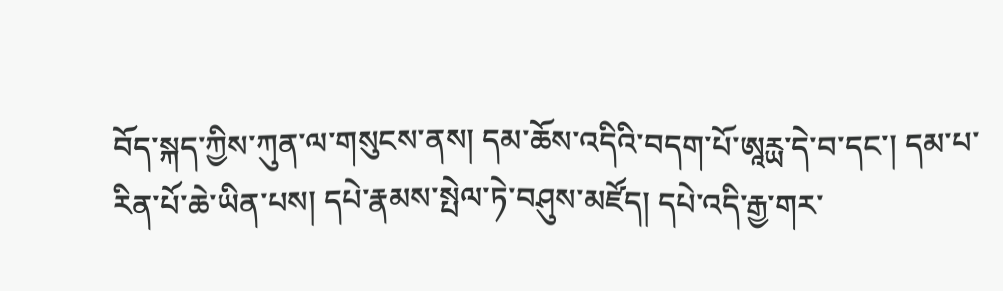བོད་སྐད་ཀྱིས་ཀུན་ལ་གསུངས་ནས། དམ་ཆོས་འདིའི་བདག་པོ་ཨཱརྻ་དེ་བ་དང་། དམ་པ་རིན་པོ་ཆེ་ཡིན་པས། དཔེ་རྣམས་སྤེལ་ཏེ་བཤུས་མཛོད། དཔེ་འདི་རྒྱ་གར་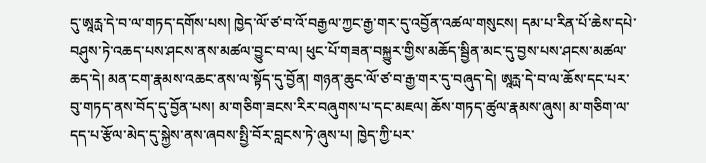དུ་ཨཱརྻ་དེ་བ་ལ་གཏད་དགོས་པས། ཁྱེད་ལོ་ཙ་བ་འོ་བརྒྱལ་ཀྱང་རྒྱ་གར་དུ་འབྱོན་འཚལ་གསུངས། དམ་པ་རིན་པོ་ཆེས་དཔེ་བཤུས་ཏེ་འཆད་པས་ཤངས་ནས་མཚལ་བྱུང་བ་ལ། ཕུང་པོ་གཟན་བསྐྱུར་གྱིས་མཆོད་སྦྱིན་མང་དུ་བྱས་པས་ཤངས་མཚལ་ཆད་དེ། མན་ངག་རྣམས་འཆང་ནས་ལ་སྟོད་དུ་བྱོན། གཉན་ཆུང་ལོ་ཙ་བ་རྒྱ་གར་དུ་བཞུད་དེ། ཨཱརྻ་དེ་བ་ལ་ཆོས་དང་པར་བུ་གཏད་ནས་བོད་དུ་བྱོན་པས། མ་གཅིག་ཟངས་རིར་བཞུགས་པ་དང་མཇལ། ཆོས་གཏད་ཚུལ་རྣམས་ཞུས། མ་གཅིག་ལ་དད་པ་རྩོལ་མེད་དུ་སྐྱེས་ནས་ཞབས་སྤྱི་བོར་བླངས་ཏེ་ཞུས་པ། ཁྱེད་ཀྱི་པར་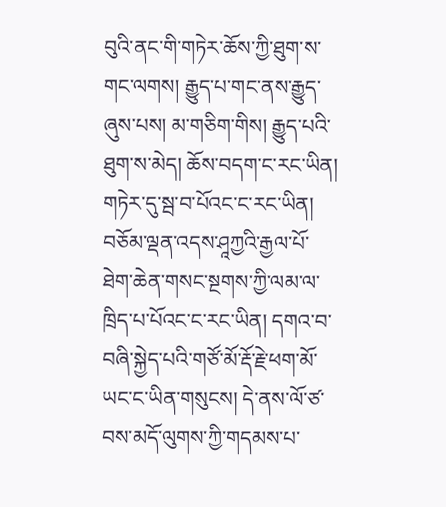བུའི་ནང་གི་གཏེར་ཆོས་ཀྱི་ཐུག་ས་གང་ལགས། རྒྱུད་པ་གང་ནས་རྒྱུད་ཞུས་པས། མ་གཅིག་གིས། རྒྱུད་པའི་ཐུག་ས་མེད། ཆོས་བདག་ང་རང་ཡིན། གཏེར་དུ་སྦ་བ་པོའང་ང་རང་ཡིན། བཅོམ་ལྡན་འདས་ཤཱཀྱའི་རྒྱལ་པོ་ཐེག་ཆེན་གསང་སྔགས་ཀྱི་ལམ་ལ་ཁྲིད་པ་པོའང་ང་རང་ཡིན། དགའ་བ་བཞི་སྐྱེད་པའི་གཙོ་མོ་རྡོ་རྗེ་ཕག་མོ་ཡང་ང་ཡིན་གསུངས། དེ་ནས་ལོ་ཙ་བས་མདོ་ལུགས་ཀྱི་གདམས་པ་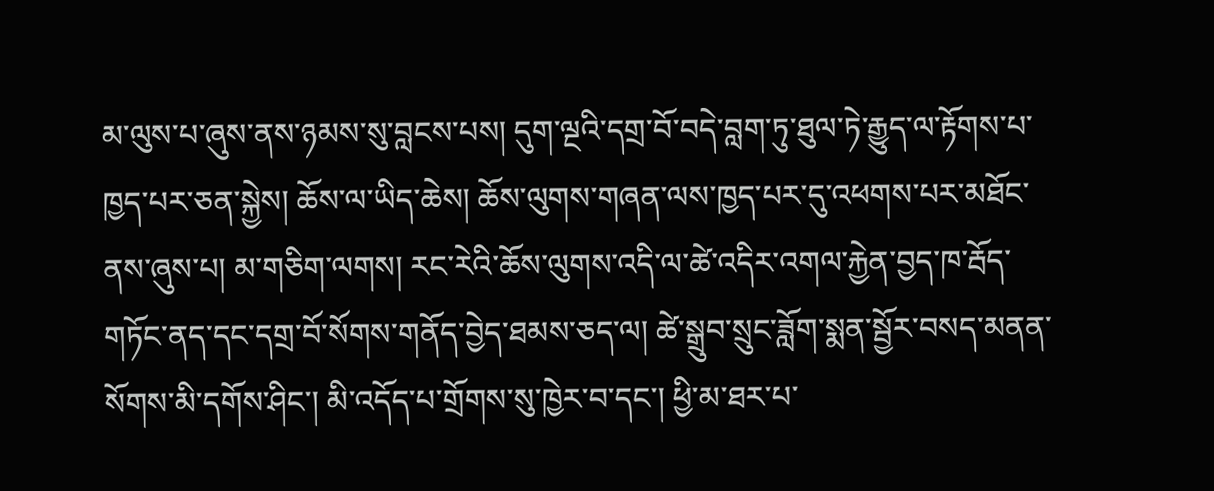མ་ལུས་པ་ཞུས་ནས་ཉམས་སུ་བླངས་པས། དུག་ལྔའི་དགྲ་བོ་བདེ་བླག་ཏུ་ཐུལ་ཏེ་རྒྱུད་ལ་རྟོགས་པ་ཁྱད་པར་ཅན་སྐྱེས། ཆོས་ལ་ཡིད་ཆེས། ཆོས་ལུགས་གཞན་ལས་ཁྱད་པར་དུ་འཕགས་པར་མཐོང་ནས་ཞུས་པ། མ་གཅིག་ལགས། རང་རེའི་ཆོས་ལུགས་འདི་ལ་ཚེ་འདིར་འགལ་རྐྱེན་བྱད་ཁ་རྦོད་གཏོང་ནད་དང་དགྲ་བོ་སོགས་གནོད་བྱེད་ཐམས་ཅད་ལ། ཚེ་སྒྲུབ་སྲུང་ཟློག་སྨན་སྦྱོར་བསད་མནན་སོགས་མི་དགོས་ཤིང་། མི་འདོད་པ་གྲོགས་སུ་ཁྱེར་བ་དང་། ཕྱི་མ་ཐར་པ་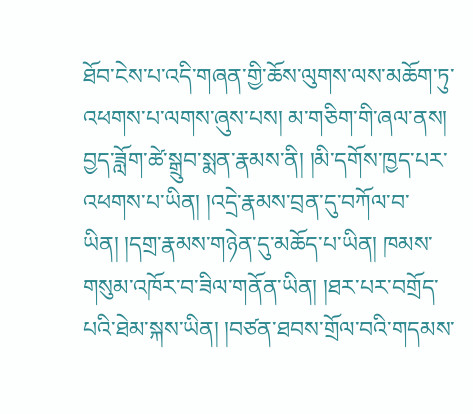ཐོབ་ངེས་པ་འདི་གཞན་གྱི་ཆོས་ལུགས་ལས་མཆོག་ཏུ་འཕགས་པ་ལགས་ཞུས་པས། མ་གཅིག་གི་ཞལ་ནས། བྱད་ཟློག་ཚེ་སྒྲུབ་སྨན་རྣམས་ནི། །མི་དགོས་ཁྱད་པར་འཕགས་པ་ཡིན། །འདྲེ་རྣམས་བྲན་དུ་བཀོལ་བ་ཡིན། །དགྲ་རྣམས་གཉེན་དུ་མཆོད་པ་ཡིན། ཁམས་གསུམ་འཁོར་བ་ཟིལ་གནོན་ཡིན། །ཐར་པར་བགྲོད་པའི་ཐེམ་སྐས་ཡིན། །བཙན་ཐབས་གྲོལ་བའི་གདམས་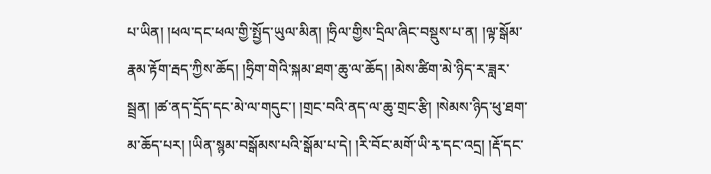པ་ཡིན། །ཕལ་དང་ཕལ་གྱི་སྤྱོད་ཡུལ་མིན། །ཧྲིལ་གྱིས་དྲིལ་ཞིང་བསྡུས་པ་ན། །ལྟ་སྒོམ་རྣམ་རྟོག་རྦད་ཀྱིས་ཆོད། །ཧྲིག་གེའི་སྐམ་ཐག་ཆུ་ལ་ཆོད། །མེས་ཚིག་མེ་ཉིད་ར་ཟླར་སྦྲན། །ཚ་ནད་དྲོད་དང་མེ་ལ་གདུང་། །གྲང་བའི་ནད་ལ་ཆུ་གྲང་རྩི། །སེམས་ཉིད་ཕུ་ཐག་མ་ཆོད་པར། །ཡིན་སྙམ་བསྒོམས་པའི་སྒོམ་པ་དེ། །རི་བོང་མགོ་ཡི་རྭ་དང་འདྲ། །རྡོ་དང་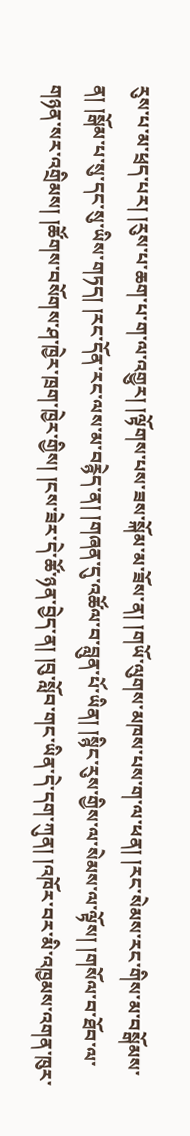རུས་པ་མ་ཕྲད་པར། །རུས་པ་ཆག་པ་ག་ལ་འགྱུར། །ལྟོགས་པས་ཟས་སྐོམ་མ་ཟོས་ན། །གཡོ་ལུགས་མཁས་པས་ག་ལ་ཕན། །རང་སེམས་རང་གིས་མ་བསྒོམས་ན། །སྒོམ་པ་སུ་དང་སུ་ཡིས་གཏད། །རང་དོན་རང་ལས་མ་བརྙེད་ན། །གཞན་དུ་འཚོལ་བ་བླུན་པོ་ཡིན། །སྙིང་རུས་གྱིས་ལ་སེམས་ལ་ལྟོས། །གསོལ་བ་ཐོབ་ལ་གཉན་སར་འགྲིམས། །ཚོགས་བསོགས་ཤ་ཁྱེར་ཁྲག་ཁྱེར་གྱིས། །ངས་ཟེར་དེ་ཚོ་ཉན་བྱེད་ན། །བུ་སློབ་གང་ཡིན་དེ་དག་ཀུན། །འཁོར་བར་མི་འཁྱམས་འགན་ཁུར་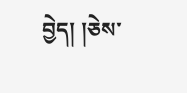བྱེད། །ཅེས་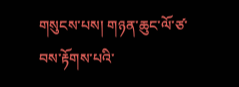གསུངས་པས། གཉན་ཆུང་ལོ་ཙ་བས་རྟོགས་པའི་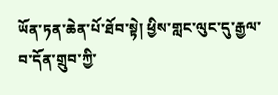ཡོན་ཏན་ཆེན་པོ་ཐོབ་སྟེ། ཕྱིས་གླང་ལུང་དུ་རྒྱལ་བ་དོན་གྲུབ་ཀྱི་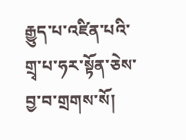རྒྱུད་པ་འཛིན་པའི་གྲྭ་པ་ཧར་སྟོན་ཅེས་བྱ་བ་གྲགས་སོ།